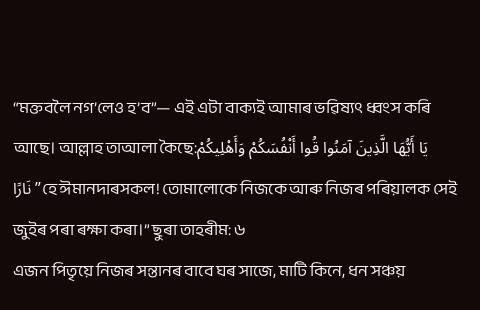“মক্তবলৈ নগ’লেও হ’ব”— এই এটা বাক্যই আমাৰ ভৱিষ্যৎ ধ্বংস কৰি আছে। আল্লাহ তাআলা কৈছে:يَا أَيُّهَا الَّذِينَ آمَنُوا قُوا أَنْفُسَكُمْ وَأَهْلِيكُمْ نَارًا”হে ঈমানদাৰসকল! তোমালোকে নিজকে আৰু নিজৰ পৰিয়ালক সেই জুইৰ পৰা ৰক্ষা কৰা।” ছুৰা তাহৰীম: ৬
এজন পিতৃয়ে নিজৰ সন্তানৰ বাবে ঘৰ সাজে, মাটি কিনে, ধন সঞ্চয়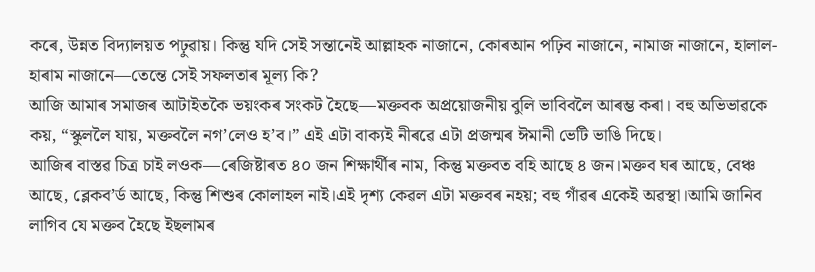কৰে, উন্নত বিদ্যালয়ত পঢ়ুৱায়। কিন্তু যদি সেই সন্তানেই আল্লাহক নাজানে, কোৰআন পঢ়িব নাজানে, নামাজ নাজানে, হালাল-হাৰাম নাজানে—তেন্তে সেই সফলতাৰ মূল্য কি?
আজি আমাৰ সমাজৰ আটাইতকৈ ভয়ংকৰ সংকট হৈছে—মক্তবক অপ্রয়োজনীয় বুলি ভাবিবলৈ আৰম্ভ কৰা। বহু অভিভাৱকে কয়, “স্কুললৈ যায়, মক্তবলৈ নগ’লেও হ’ব।” এই এটা বাক্যই নীৰৱে এটা প্ৰজন্মৰ ঈমানী ভেটি ভাঙি দিছে।
আজিৰ বাস্তৱ চিত্ৰ চাই লওক—ৰেজিষ্টাৰত ৪০ জন শিক্ষাৰ্থীৰ নাম, কিন্তু মক্তবত বহি আছে ৪ জন।মক্তব ঘৰ আছে, বেঞ্চ আছে, ব্লেকব’ৰ্ড আছে, কিন্তু শিশুৰ কোলাহল নাই।এই দৃশ্য কেৱল এটা মক্তবৰ নহয়; বহু গাঁৱৰ একেই অৱস্থা।আমি জানিব লাগিব যে মক্তব হৈছে ইছলামৰ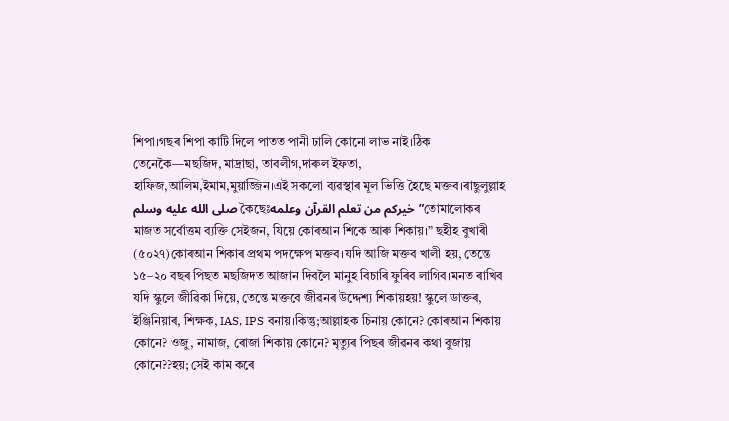শিপা।গছৰ শিপা কাটি দিলে পাতত পানী ঢালি কোনো লাভ নাই।ঠিক তেনেকৈ—মছজিদ, মাদ্ৰাছা, তাবলীগ,দাৰুল ইফতা, হাফিজ,আলিম,ইমাম,মুয়াজ্জিন।এই সকলো ব্যৱস্থাৰ মূল ভিত্তি হৈছে মক্তব।ৰাছুলুল্লাহ صلى الله عليه وسلم কৈছেঃخیرکم من تعلم القرآن وعلمه”তোমালোকৰ মাজত সৰ্বোত্তম ব্যক্তি সেইজন, যিয়ে কোৰআন শিকে আৰু শিকায়।” ছহীহ বুখাৰী (৫০২৭)কোৰআন শিকাৰ প্ৰথম পদক্ষেপ মক্তব।যদি আজি মক্তব খালী হয়, তেন্তে ১৫–২০ বছৰ পিছত মছজিদত আজান দিবলৈ মানুহ বিচাৰি ফুৰিব লাগিব।মনত ৰাখিব যদি স্কুলে জীৱিকা দিয়ে, তেন্তে মক্তবে জীৱনৰ উদ্দেশ্য শিকায়হয়! স্কুলে ডাক্তৰ, ইঞ্জিনিয়াৰ, শিক্ষক, IAS, IPS বনায়।কিন্তু;আল্লাহক চিনায় কোনে? কোৰআন শিকায় কোনে? ওজু, নামাজ, ৰোজা শিকায় কোনে? মৃত্যুৰ পিছৰ জীৱনৰ কথা বুজায় কোনে??হয়; সেই কাম কৰে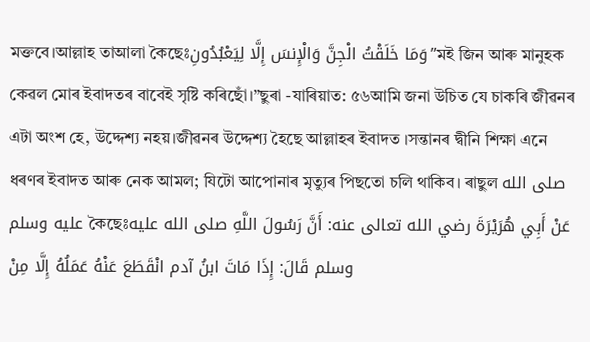মক্তবে।আল্লাহ তাআলা কৈছেঃوَمَا خَلَقْتُ الْجِنَّ وَالْإِنسَ إِلَّا لِيَعْبُدُونِ”মই জিন আৰু মানুহক কেৱল মোৰ ইবাদতৰ বাবেই সৃষ্টি কৰিছোঁ।”ছুৰা -যাৰিয়াত: ৫৬আমি জনা উচিত যে চাকৰি জীৱনৰ এটা অংশ হে, উদ্দেশ্য নহয়।জীৱনৰ উদ্দেশ্য হৈছে আল্লাহৰ ইবাদত ।সন্তানৰ দ্বীনি শিক্ষা এনে ধৰণৰ ইবাদত আৰু নেক আমল; যিটো আপোনাৰ মৃত্যুৰ পিছতো চলি থাকিব। ৰাছুল صلى الله عليه وسلم কৈছেঃعَنْ أَبِي هُرَيْرَةَ رضي الله تعالى عنه: أَنَّ رَسُولَ اللَّهِ صلى الله عليه وسلم قَالَ: إِذَا مَاتَ ابنُ آدم انْقَطَعَ عَنْهُ عَمَلُهُ إِلَّا مِنْ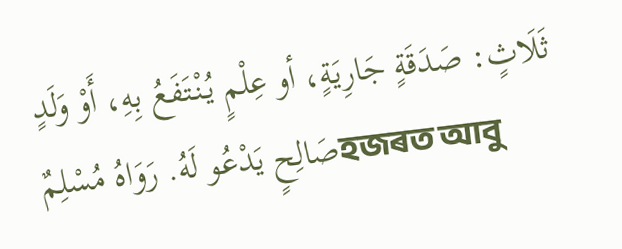ثَلَاثٍ: صَدَقَةٍ جَارِيَةٍ، أو عِلْمٍ يُنْتَفَعُ بِهِ، أَوْ وَلَدٍ صَالِحٍ يَدْعُو لَهُ. رَوَاهُ مُسْلِمٌহজৰত আবু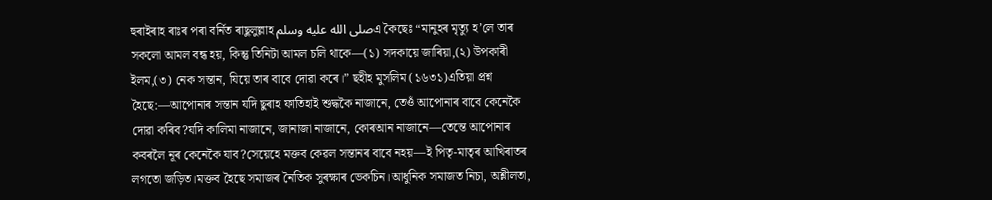হুৰাইৰাহ ৰাঃৰ পৰা বৰ্নিত ৰাছুলুল্লাহ صلى الله عليه وسلمএ কৈছেঃ “মানুহৰ মৃত্যু হ’লে তাৰ সকলো আমল বন্ধ হয়, কিন্তু তিনিটা আমল চলি থাকে—(১) সদকায়ে জাৰিয়া,(২) উপকাৰী ইলম,(৩) নেক সন্তান, যিয়ে তাৰ বাবে দোৱা কৰে।” ছহীহ মুসলিম (১৬৩১)এতিয়া প্ৰশ্ন হৈছে:—আপোনাৰ সন্তান যদি ছুৰাহ ফাতিহাই শুদ্ধকৈ নাজানে, তেওঁ আপোনাৰ বাবে কেনেকৈ দোৱা কৰিব?যদি কালিমা নাজানে, জানাজা নাজানে, কোৰআন নাজানে—তেন্তে আপোনাৰ কবৰলৈ নূৰ কেনেকৈ যাব?সেয়েহে মক্তব কেৱল সন্তানৰ বাবে নহয়—ই পিতৃ-মাতৃৰ আখিৰাতৰ লগতো জড়িত।মক্তব হৈছে সমাজৰ নৈতিক সুৰক্ষাৰ ভেকচিন।আধুনিক সমাজত নিচা, অশ্লীলতা,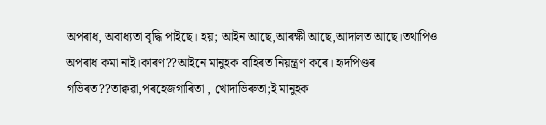অপৰাধ, অবাধ্যতা বৃদ্ধি পাইছে। হয়; আইন আছে,আৰক্ষী আছে,আদালত আছে।তথাপিও অপৰাধ কমা নাই।কাৰণ??আইনে মানুহক বাহিৰত নিয়ন্ত্ৰণ কৰে। হৃদপিণ্ডৰ গভিৰত??তাক্বৱা,পৰহেজগাৰিতা , খোদাভিৰুতা;ই মানুহক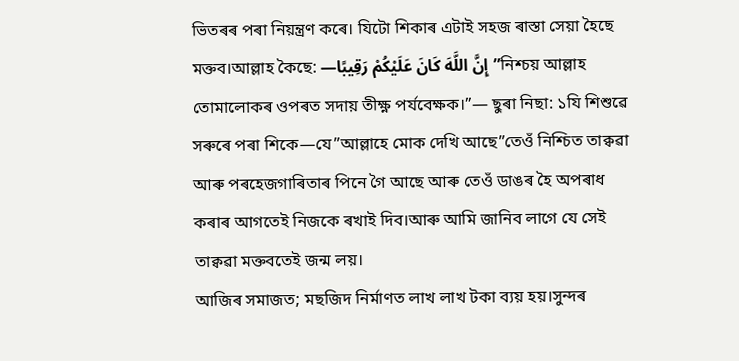ভিতৰৰ পৰা নিয়ন্ত্ৰণ কৰে। যিটো শিকাৰ এটাই সহজ ৰাস্তা সেয়া হৈছে মক্তব।আল্লাহ কৈছে: —إِنَّ اللَّهَ كَانَ عَلَيْكُمْ رَقِيبًا”নিশ্চয় আল্লাহ তোমালোকৰ ওপৰত সদায় তীক্ষ্ণ পৰ্যবেক্ষক।”— ছুৰা নিছা: ১যি শিশুৱে সৰুৰে পৰা শিকে—যে”আল্লাহে মোক দেখি আছে”তেওঁ নিশ্চিত তাক্বৱা আৰু পৰহেজগাৰিতাৰ পিনে গৈ আছে আৰু তেওঁ ডাঙৰ হৈ অপৰাধ কৰাৰ আগতেই নিজকে ৰখাই দিব।আৰু আমি জানিব লাগে যে সেই তাক্বৱা মক্তবতেই জন্ম লয়।
আজিৰ সমাজত; মছজিদ নিৰ্মাণত লাখ লাখ টকা ব্যয় হয়।সুন্দৰ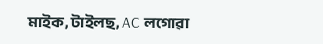মাইক, টাইলছ, AC লগোৱা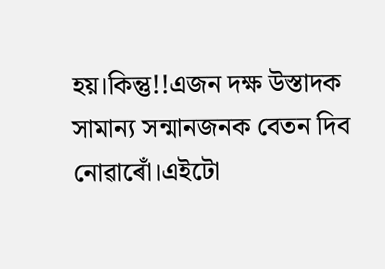হয়।কিন্তু!!এজন দক্ষ উস্তাদক সামান্য সন্মানজনক বেতন দিব নোৱাৰোঁ।এইটো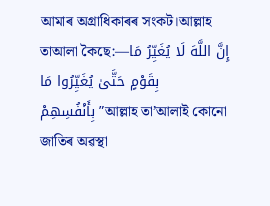আমাৰ অগ্ৰাধিকাৰৰ সংকট।আল্লাহ তাআলা কৈছে:—إِنَّ اللَّهَ لَا يُغَيِّرُ مَا بِقَوْمٍ حَتَّىٰ يُغَيِّرُوا مَا بِأَنْفُسِهِمْ”আল্লাহ তা’আলাই কোনো জাতিৰ অৱস্থা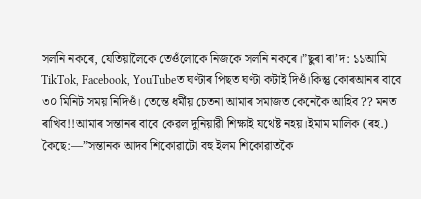সলনি নকৰে, যেতিয়ালৈকে তেওঁলোকে নিজকে সলনি নকৰে।”ছুৰা ৰা’দ: ১১আমি TikTok, Facebook, YouTubeত ঘণ্টাৰ পিছত ঘণ্টা কটাই দিওঁ।কিন্তু কোৰআনৰ বাবে ৩০ মিনিট সময় নিদিওঁ। তেন্তে ধৰ্মীয় চেতনা আমাৰ সমাজত কেনেকৈ আহিব ?? মনত ৰাখিব!!আমাৰ সন্তানৰ বাবে কেৱল দুনিয়াৱী শিক্ষাই যথেষ্ট নহয়।ইমাম মালিক (ৰহ.) কৈছে:—”সন্তানক আদব শিকোৱাটো বহু ইলম শিকোৱাতকৈ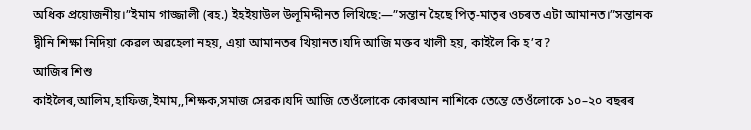অধিক প্ৰয়োজনীয়।”ইমাম গাজ্জালী (ৰহ.) ইহইয়াউল উলূমিদ্দীনত লিখিছে:—”সন্তান হৈছে পিতৃ-মাতৃৰ ওচৰত এটা আমানত।”সন্তানক দ্বীনি শিক্ষা নিদিয়া কেৱল অৱহেলা নহয়, এয়া আমানতৰ খিয়ানত।যদি আজি মক্তব খালী হয়, কাইলৈ কি হ’ব?
আজিৰ শিশু
কাইলৈৰ,আলিম,হাফিজ,ইমাম,,শিক্ষক,সমাজ সেৱক।যদি আজি তেওঁলোকে কোৰআন নাশিকে তেন্তে তেওঁলোকে ১০–২০ বছৰৰ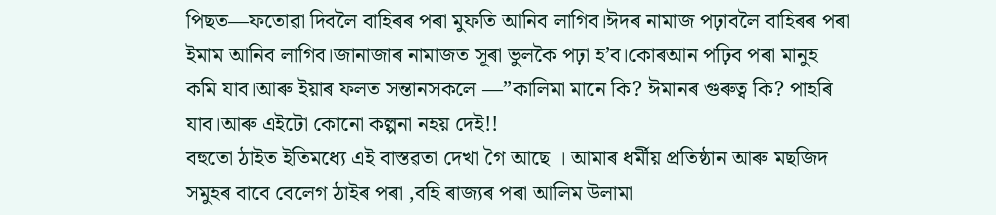পিছত—ফতোৱা দিবলৈ বাহিৰৰ পৰা মুফতি আনিব লাগিব।ঈদৰ নামাজ পঢ়াবলৈ বাহিৰৰ পৰা ইমাম আনিব লাগিব।জানাজাৰ নামাজত সূৰা ভুলকৈ পঢ়া হ’ব।কোৰআন পঢ়িব পৰা মানুহ কমি যাব।আৰু ইয়াৰ ফলত সন্তানসকলে —”কালিমা মানে কি? ঈমানৰ গুৰুত্ব কি? পাহৰি যাব।আৰু এইটো কোনো কল্পনা নহয় দেই!!
বহুতো ঠাইত ইতিমধ্যে এই বাস্তৱতা দেখা গৈ আছে । আমাৰ ধৰ্মীয় প্ৰতিষ্ঠান আৰু মছজিদ সমুহৰ বাবে বেলেগ ঠাইৰ পৰা ,বহি ৰাজ্যৰ পৰা আলিম উলামা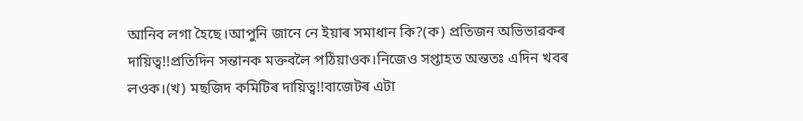আনিব লগা হৈছে।আপুনি জানে নে ইয়াৰ সমাধান কি?(ক) প্ৰতিজন অভিভাৱকৰ দায়িত্ব!!প্ৰতিদিন সন্তানক মক্তবলৈ পঠিয়াওক।নিজেও সপ্তাহত অন্ততঃ এদিন খবৰ লওক।(খ) মছজিদ কমিটিৰ দায়িত্ব!!বাজেটৰ এটা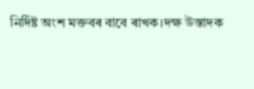নিৰ্দিষ্ট অংশ মক্তবৰ বাবে ৰাখক।দক্ষ উস্তাদক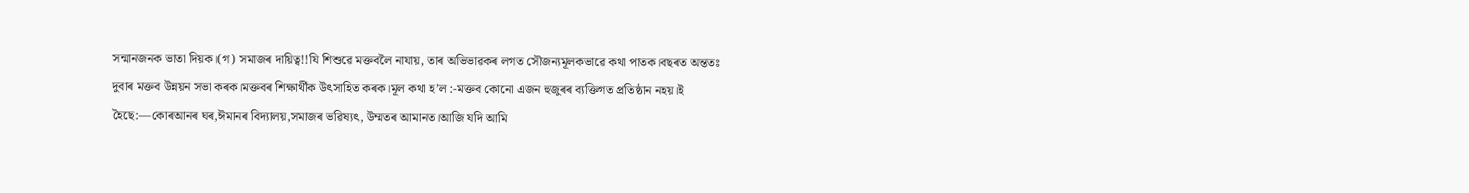সন্মানজনক ভাতা দিয়ক।(গ) সমাজৰ দায়িত্ব!!যি শিশুৱে মক্তবলৈ নাযায়, তাৰ অভিভাৱকৰ লগত সৌজন্যমূলকভাৱে কথা পাতক।বছৰত অন্ততঃ দুবাৰ মক্তব উন্নয়ন সভা কৰক।মক্তবৰ শিক্ষাৰ্থীক উৎসাহিত কৰক।মূল কথা হ’ল :-মক্তব কোনো এজন হুজুৰৰ ব্যক্তিগত প্ৰতিষ্ঠান নহয়।ই হৈছে:—কোৰআনৰ ঘৰ,ঈমানৰ বিদ্যালয়,সমাজৰ ভৱিষ্যৎ, উম্মতৰ আমানত।আজি যদি আমি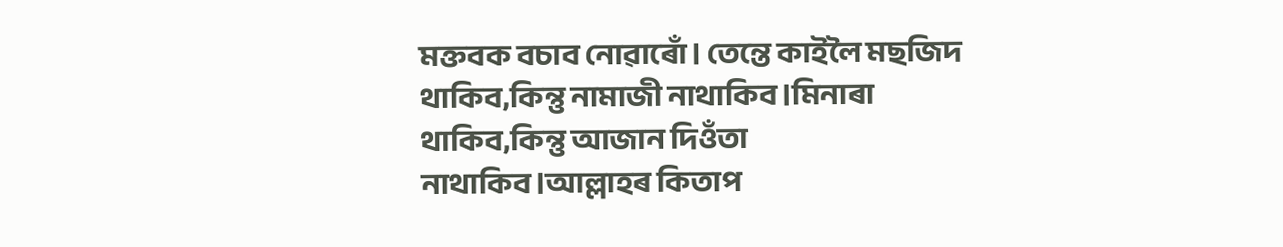মক্তবক বচাব নোৱাৰোঁ। তেন্তে কাইলৈ মছজিদ থাকিব,কিন্তু নামাজী নাথাকিব।মিনাৰা থাকিব,কিন্তু আজান দিওঁতা নাথাকিব।আল্লাহৰ কিতাপ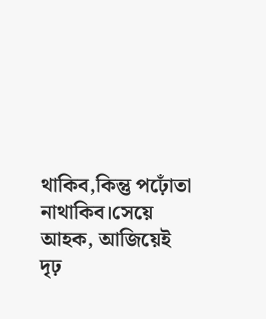থাকিব,কিন্তু পঢ়োঁতা নাথাকিব।সেয়ে আহক, আজিয়েই দৃঢ়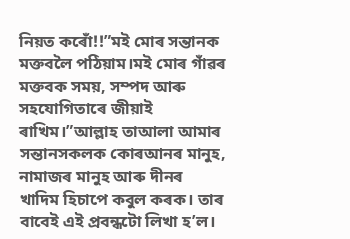নিয়ত কৰোঁ!!”মই মোৰ সন্তানক মক্তবলৈ পঠিয়াম।মই মোৰ গাঁৱৰ মক্তবক সময়, সম্পদ আৰু সহযোগিতাৰে জীয়াই ৰাখিম।”আল্লাহ তাআলা আমাৰ সন্তানসকলক কোৰআনৰ মানুহ, নামাজৰ মানুহ আৰু দীনৰ খাদিম হিচাপে কবুল কৰক। তাৰ বাবেই এই প্ৰবন্ধটো লিখা হ’ল।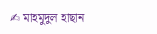✍ মাহমুদুল হাছান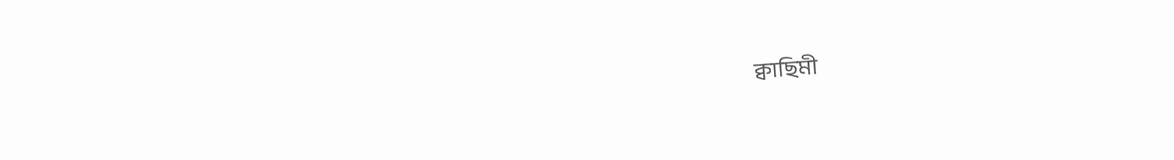ক্বাছিমী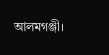আলমগঞ্জী।